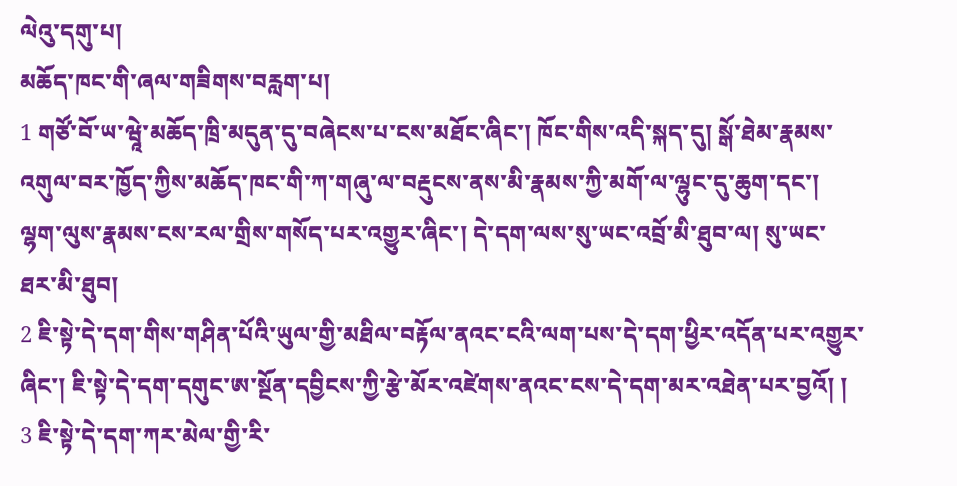ལེའུ་དགུ་པ།
མཆོད་ཁང་གི་ཞལ་གཟིགས་བརླག་པ།
1 གཙོ་བོ་ཡ་ཝཱེ་མཆོད་ཁྲི་མདུན་དུ་བཞེངས་པ་ངས་མཐོང་ཞིང་། ཁོང་གིས་འདི་སྐད་དུ། སྒོ་ཐེམ་རྣམས་འགུལ་བར་ཁྱོད་ཀྱིས་མཆོད་ཁང་གི་ཀ་གཞུ་ལ་བརྡུངས་ནས་མི་རྣམས་ཀྱི་མགོ་ལ་ལྷུང་དུ་ཆུག་དང་། ལྷག་ལུས་རྣམས་ངས་རལ་གྲིས་གསོད་པར་འགྱུར་ཞིང་། དེ་དག་ལས་སུ་ཡང་འབྲོ་མི་ཐུབ་ལ། སུ་ཡང་ཐར་མི་ཐུབ།
2 ཇི་སྟེ་དེ་དག་གིས་གཤིན་པོའི་ཡུལ་གྱི་མཐིལ་བརྟོལ་ནའང་ངའི་ལག་པས་དེ་དག་ཕྱིར་འདོན་པར་འགྱུར་ཞིང་། ཇི་སྟེ་དེ་དག་དགུང་ཨ་སྔོན་དབྱིངས་ཀྱི་རྩེ་མོར་འཛེགས་ནའང་ངས་དེ་དག་མར་འཐེན་པར་བྱའོ། །
3 ཇི་སྟེ་དེ་དག་ཀར་མེལ་གྱི་རི་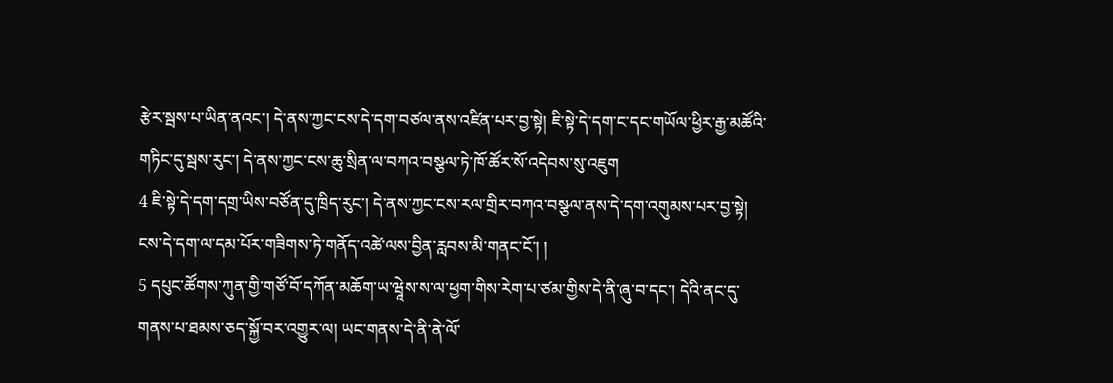རྩེར་སྦས་པ་ཡིན་ནའང་། དེ་ནས་ཀྱང་ངས་དེ་དག་བཙལ་ནས་འཛིན་པར་བྱ་སྟེ། ཇི་སྟེ་དེ་དག་ང་དང་གཡོལ་ཕྱིར་རྒྱ་མཚོའི་གཏིང་དུ་སྦས་རུང་། དེ་ནས་ཀྱང་ངས་ཆུ་སྲིན་ལ་བཀའ་བསྩལ་ཏེ་ཁོ་ཚོར་སོ་འདེབས་སུ་འཇུག
4 ཇི་སྟེ་དེ་དག་དགྲ་ཡིས་བཙོན་དུ་ཁྲིད་རུང་། དེ་ནས་ཀྱང་ངས་རལ་གྲིར་བཀའ་བསྩལ་ནས་དེ་དག་འགུམས་པར་བྱ་སྟེ། ངས་དེ་དག་ལ་དམ་པོར་གཟིགས་ཏེ་གནོད་འཚེ་ལས་བྱིན་རླབས་མི་གནང་ངོ་། །
5 དཔུང་ཚོགས་ཀུན་གྱི་གཙོ་བོ་དཀོན་མཆོག་ཡ་ཝཱེས་ས་ལ་ཕྱག་གིས་རེག་པ་ཙམ་གྱིས་དེ་ནི་ཞུ་བ་དང་། དེའི་ནང་དུ་གནས་པ་ཐམས་ཅད་སྐྱོ་བར་འགྱུར་ལ། ཡང་གནས་དེ་ནི་ནེ་ལོ་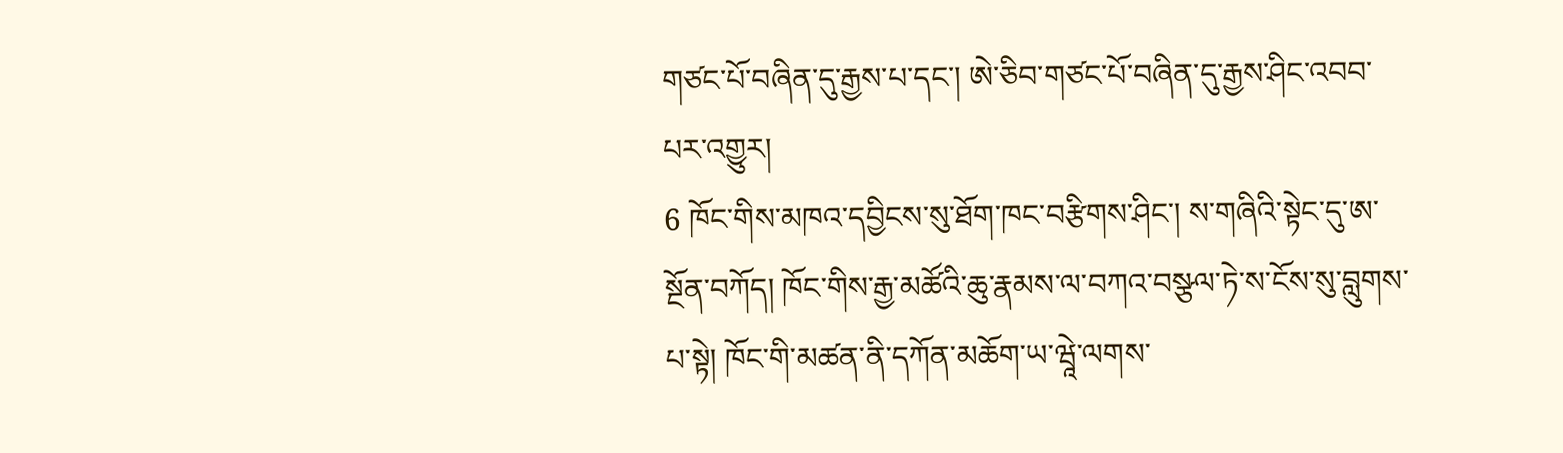གཙང་པོ་བཞིན་དུ་རྒྱས་པ་དང་། ཨེ་ཅིབ་གཙང་པོ་བཞིན་དུ་རྒྱས་ཤིང་འབབ་པར་འགྱུར།
6 ཁོང་གིས་མཁའ་དབྱིངས་སུ་ཐོག་ཁང་བརྩིགས་ཤིང་། ས་གཞིའི་སྟེང་དུ་ཨ་སྔོན་བཀོད། ཁོང་གིས་རྒྱ་མཚོའི་ཆུ་རྣམས་ལ་བཀའ་བསྩལ་ཏེ་ས་ངོས་སུ་བླུགས་པ་སྟེ། ཁོང་གི་མཚན་ནི་དཀོན་མཆོག་ཡ་ཝཱེ་ལགས་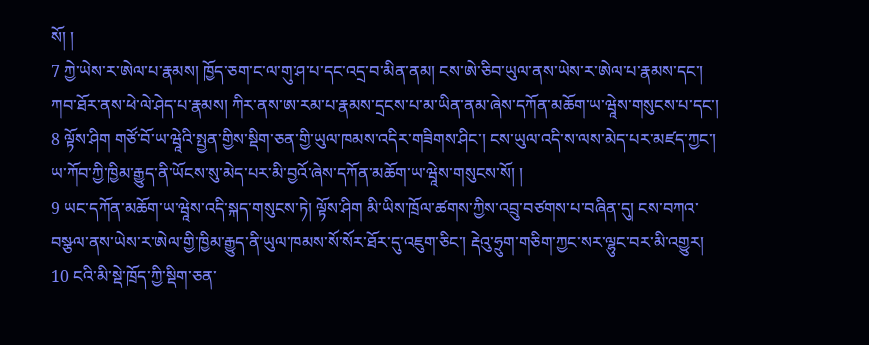སོ། །
7 ཀྱེ་ཡེས་ར་ཨེལ་པ་རྣམས། ཁྱོད་ཅག་ང་ལ་གུ་ཤ་པ་དང་འདྲ་བ་མིན་ནམ། ངས་ཨེ་ཅིབ་ཡུལ་ནས་ཡེས་ར་ཨེལ་པ་རྣམས་དང་། ཀབ་ཐོར་ནས་ཕེ་ལེ་ཤེད་པ་རྣམས། ཀིར་ནས་ཨ་རམ་པ་རྣམས་དྲངས་པ་མ་ཡིན་ནམ་ཞེས་དཀོན་མཆོག་ཡ་ཝཱེས་གསུངས་པ་དང་།
8 ལྟོས་ཤིག གཙོ་བོ་ཡ་ཝཱེའི་སྤྱན་གྱིས་སྡིག་ཅན་གྱི་ཡུལ་ཁམས་འདིར་གཟིགས་ཤིང་། ངས་ཡུལ་འདི་ས་ལས་མེད་པར་མཛད་ཀྱང་། ཡ་ཀོབ་ཀྱི་ཁྱིམ་རྒྱུད་ནི་ཡོངས་སུ་མེད་པར་མི་བྱའོ་ཞེས་དཀོན་མཆོག་ཡ་ཝཱེས་གསུངས་སོ། །
9 ཡང་དཀོན་མཆོག་ཡ་ཝཱེས་འདི་སྐད་གསུངས་ཏེ། ལྟོས་ཤིག མི་ཡིས་ཁྲོལ་ཚགས་ཀྱིས་འབྲུ་བཙགས་པ་བཞིན་དུ། ངས་བཀའ་བསྩལ་ནས་ཡེས་ར་ཨེལ་གྱི་ཁྱིམ་རྒྱུད་ནི་ཡུལ་ཁམས་སོ་སོར་ཐོར་དུ་འཇུག་ཅིང་། རྡེའུ་ཧྲུག་གཅིག་ཀྱང་སར་ལྷུང་བར་མི་འགྱུར།
10 ངའི་མི་སྡེ་ཁྲོད་ཀྱི་སྡིག་ཅན་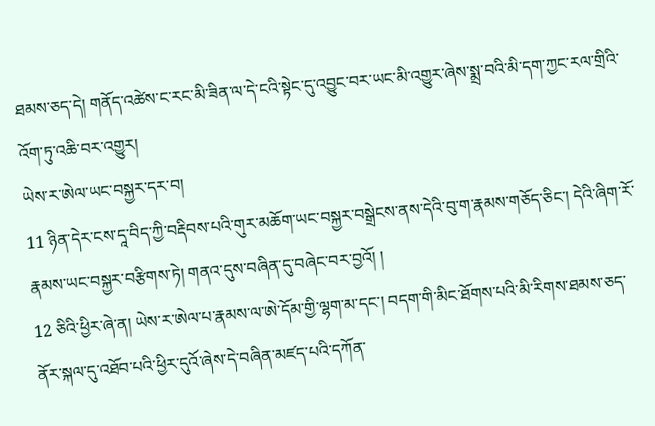ཐམས་ཅད་དེ། གནོད་འཚེས་ང་རང་མི་ཟིན་ལ་དེ་ངའི་སྟེང་དུ་འབྱུང་བར་ཡང་མི་འགྱུར་ཞེས་སྨྲ་བའི་མི་དག་ཀྱང་རལ་གྲིའི་འོག་ཏུ་འཆི་བར་འགྱུར།
ཡེས་ར་ཨེལ་ཡང་བསྐྱར་དར་བ།
11 ཉིན་དེར་ངས་དཱ་བིད་ཀྱི་བརྡིབས་པའི་གུར་མཆོག་ཡང་བསྐྱར་བསྒྲེངས་ནས་དེའི་བུ་ག་རྣམས་གཅོད་ཅིང་། དེའི་ཞིག་རོ་རྣམས་ཡང་བསྐྱར་བརྩིགས་ཏེ། གནའ་དུས་བཞིན་དུ་བཞེང་བར་བྱའོ། །
12 ཅིའི་ཕྱིར་ཞེ་ན། ཡེས་ར་ཨེལ་པ་རྣམས་ལ་ཨེ་དོམ་གྱི་ལྷག་མ་དང་། བདག་གི་མིང་ཐོགས་པའི་མི་རིགས་ཐམས་ཅད་ནོར་སྐལ་དུ་འཐོབ་པའི་ཕྱིར་དུའོ་ཞེས་དེ་བཞིན་མཛད་པའི་དཀོན་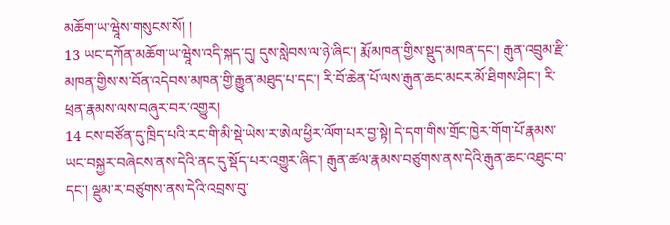མཆོག་ཡ་ཝཱེས་གསུངས་སོ། །
13 ཡང་དཀོན་མཆོག་ཡ་ཝཱེས་འདི་སྐད་དུ། དུས་སླེབས་ལ་ཉེ་ཞིང་། རྨོ་མཁན་གྱིས་སྡུད་མཁན་དང་། རྒུན་འབྲུམ་རྫི་མཁན་གྱིས་ས་བོན་འདེབས་མཁན་གྱི་རྒྱུན་མཐུད་པ་དང་། རི་བོ་ཆེན་པོ་ལས་རྒུན་ཆང་མངར་མོ་ཐིགས་ཤིང་། རི་ཕྲན་རྣམས་ལས་བཞུར་བར་འགྱུར།
14 ངས་བཙོན་དུ་ཁྲིད་པའི་རང་གི་མི་སྡེ་ཡེས་ར་ཨེལ་ཕྱིར་ལོག་པར་བྱ་སྟེ། དེ་དག་གིས་གྲོང་ཁྱེར་གོག་པོ་རྣམས་ཡང་བསྐྱར་བཞེངས་ནས་དེའི་ནང་དུ་སྡོད་པར་འགྱུར་ཞིང་། རྒུན་ཚལ་རྣམས་བཙུགས་ནས་དེའི་རྒུན་ཆང་འཐུང་བ་དང་། ལྡུམ་ར་བཙུགས་ནས་དེའི་འབྲས་བུ་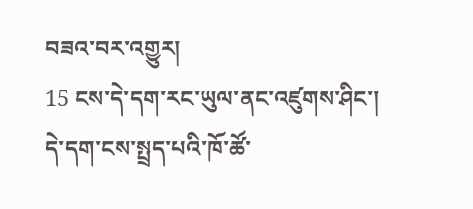བཟའ་བར་འགྱུར།
15 ངས་དེ་དག་རང་ཡུལ་ནང་འཛུགས་ཤིང་། དེ་དག་ངས་སྤྲད་པའི་ཁོ་ཚོ་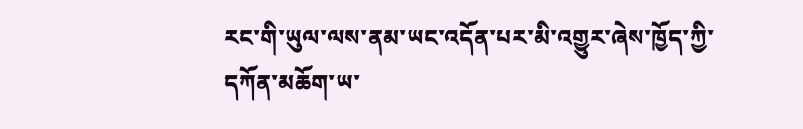རང་གི་ཡུལ་ལས་ནམ་ཡང་འདོན་པར་མི་འགྱུར་ཞེས་ཁྱོད་ཀྱི་དཀོན་མཆོག་ཡ་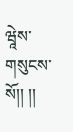ཝཱེས་གསུངས་སོ།། །།